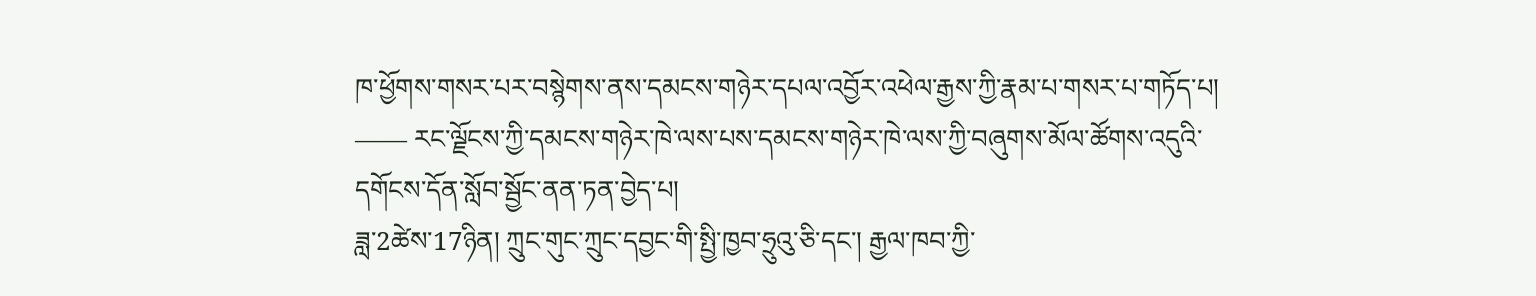ཁ་ཕྱོགས་གསར་པར་བསྙེགས་ནས་དམངས་གཉེར་དཔལ་འབྱོར་འཕེལ་རྒྱས་ཀྱི་རྣམ་པ་གསར་པ་གཏོད་པ།
—— རང་ལྗོངས་ཀྱི་དམངས་གཉེར་ཁེ་ལས་པས་དམངས་གཉེར་ཁེ་ལས་ཀྱི་བཞུགས་མོལ་ཚོགས་འདུའི་དགོངས་དོན་སློབ་སྦྱོང་ནན་ཏན་བྱེད་པ།
ཟླ་2ཚེས་17ཉིན། ཀྲུང་གུང་ཀྲུང་དབྱང་གི་སྤྱི་ཁྱབ་ཧྲུའུ་ཅི་དང་། རྒྱལ་ཁབ་ཀྱི་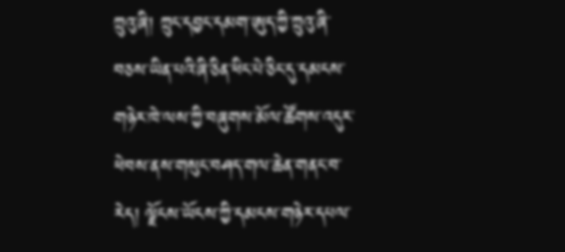ཀྲུའུ་ཞི། ཀྲུང་དབྱང་དམག་ཨུད་ཀྱི་ཀྲུའུ་ཞི་བཅས་ཡིན་པའི་ཞི་ཅིན་ཕིང་པེ་ཅིང་དུ་དམངས་གཉེར་ཁེ་ལས་ཀྱི་བཞུགས་མོལ་ཚོགས་འདུར་ཕེབས་ནས་གསུང་བཤད་གལ་ཆེན་གནང་བ་རེད། ལྗོངས་ཡོངས་ཀྱི་དམངས་གཉེར་དཔལ་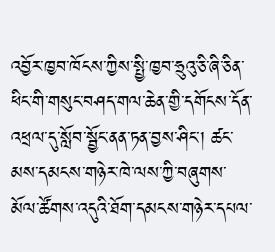འབྱོར་ཁྱབ་ཁོངས་ཀྱིས་སྤྱི་ཁྱབ་ཧྲུའུ་ཅི་ཞི་ཅིན་ཕིང་གི་གསུང་བཤད་གལ་ཆེན་གྱི་དགོངས་དོན་འཕྲལ་དུ་སློབ་སྦྱོང་ནན་ཏན་བྱས་ཤིང་། ཚང་མས་དམངས་གཉེར་ཁེ་ལས་ཀྱི་བཞུགས་མོལ་ཚོགས་འདུའི་ཐོག་དམངས་གཉེར་དཔལ་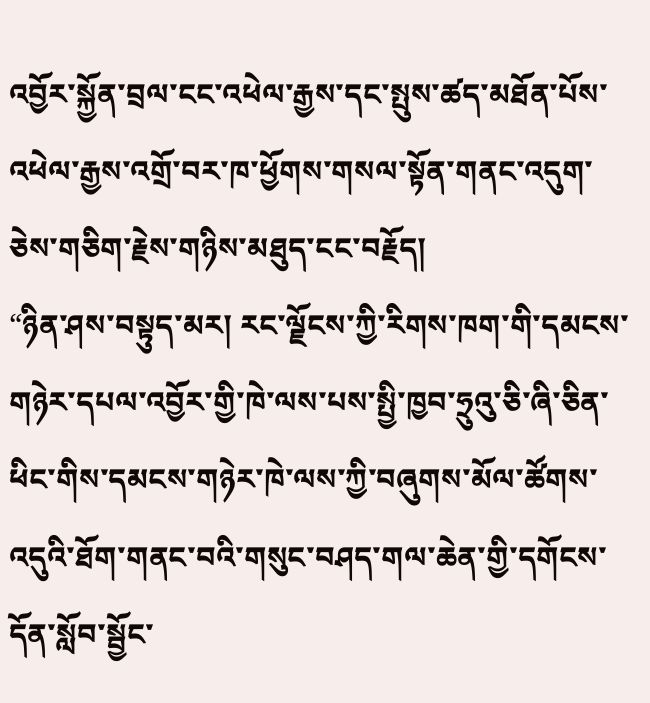འབྱོར་སྐྱོན་བྲལ་ངང་འཕེལ་རྒྱས་དང་སྤུས་ཚད་མཐོན་པོས་འཕེལ་རྒྱས་འགྲོ་བར་ཁ་ཕྱོགས་གསལ་སྟོན་གནང་འདུག་ཅེས་གཅིག་རྗེས་གཉིས་མཐུད་ངང་བརྗོད།
“ཉིན་ཤས་བསྟུད་མར། རང་ལྗོངས་ཀྱི་རིགས་ཁག་གི་དམངས་གཉེར་དཔལ་འབྱོར་གྱི་ཁེ་ལས་པས་སྤྱི་ཁྱབ་ཧྲུའུ་ཅི་ཞི་ཅིན་ཕིང་གིས་དམངས་གཉེར་ཁེ་ལས་ཀྱི་བཞུགས་མོལ་ཚོགས་འདུའི་ཐོག་གནང་བའི་གསུང་བཤད་གལ་ཆེན་གྱི་དགོངས་དོན་སློབ་སྦྱོང་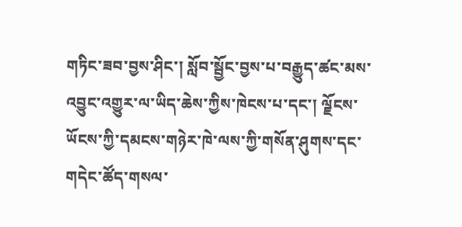གཏིང་ཟབ་བྱས་ཤིང་། སློབ་སྦྱོང་བྱས་པ་བརྒྱུད་ཚང་མས་འབྱུང་འགྱུར་ལ་ཡིད་ཆེས་ཀྱིས་ཁེངས་པ་དང་། ལྗོངས་ཡོངས་ཀྱི་དམངས་གཉེར་ཁེ་ལས་ཀྱི་གསོན་ཤུགས་དང་གདེང་ཚོད་གསལ་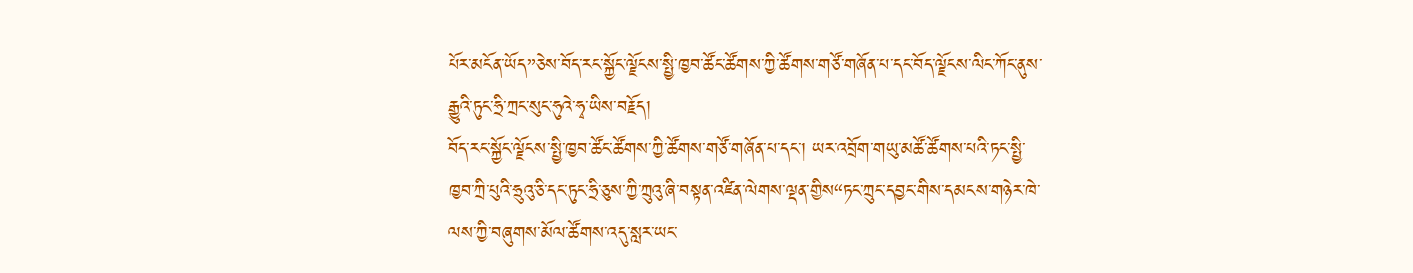པོར་མངོན་ཡོད”ཅེས་བོད་རང་སྐྱོང་ལྗོངས་སྤྱི་ཁྱབ་ཚོང་ཚོགས་ཀྱི་ཚོགས་གཙོ་གཞོན་པ་དང་བོད་ལྗོངས་ལིང་ཀོང་ནུས་རྒྱུའི་ཏུང་ཧྲི་ཀྲང་སུང་ཧུའེ་ཧྭ་ཡིས་བརྗོད།
བོད་རང་སྐྱོང་ལྗོངས་སྤྱི་ཁྱབ་ཚོང་ཚོགས་ཀྱི་ཚོགས་གཙོ་གཞོན་པ་དང་། ཡར་འབྲོག་གཡུ་མཚོ་ཚོགས་པའི་ཏང་སྤྱི་ཁྱབ་ཀྲི་པུའི་ཧྲུའུ་ཅི་དང་ཏུང་ཧྲི་ཅུས་ཀྱི་ཀྲུའུ་ཞི་བསྟན་འཛིན་ལེགས་ལྡན་གྱིས“ཏང་ཀྲུང་དབྱང་གིས་དམངས་གཉེར་ཁེ་ལས་ཀྱི་བཞུགས་མོལ་ཚོགས་འདུ་སླར་ཡང་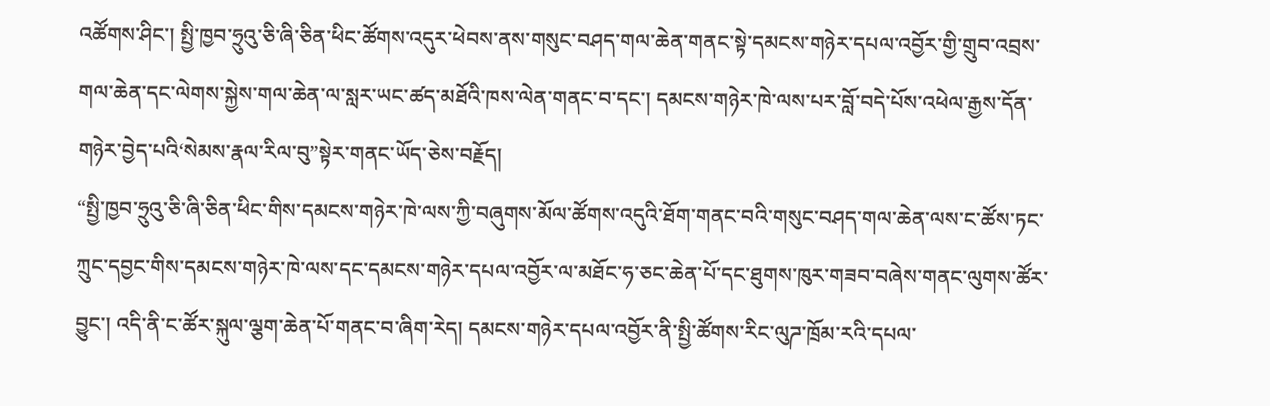འཚོགས་ཤིང་། སྤྱི་ཁྱབ་ཧྲུའུ་ཅི་ཞི་ཅིན་ཕིང་ཚོགས་འདུར་ཕེབས་ནས་གསུང་བཤད་གལ་ཆེན་གནང་སྟེ་དམངས་གཉེར་དཔལ་འབྱོར་གྱི་གྲུབ་འབྲས་གལ་ཆེན་དང་ལེགས་སྐྱེས་གལ་ཆེན་ལ་སླར་ཡང་ཚད་མཐོའི་ཁས་ལེན་གནང་བ་དང་། དམངས་གཉེར་ཁེ་ལས་པར་བློ་བདེ་པོས་འཕེལ་རྒྱས་དོན་གཉེར་བྱེད་པའི‘སེམས་རྣལ་རིལ་བུ”སྟེར་གནང་ཡོད་ཅེས་བརྗོད།
“སྤྱི་ཁྱབ་ཧྲུའུ་ཅི་ཞི་ཅིན་ཕིང་གིས་དམངས་གཉེར་ཁེ་ལས་ཀྱི་བཞུགས་མོལ་ཚོགས་འདུའི་ཐོག་གནང་བའི་གསུང་བཤད་གལ་ཆེན་ལས་ང་ཚོས་ཏང་ཀྲུང་དབྱང་གིས་དམངས་གཉེར་ཁེ་ལས་དང་དམངས་གཉེར་དཔལ་འབྱོར་ལ་མཐོང་ཧ་ཅང་ཆེན་པོ་དང་ཐུགས་ཁུར་གཟབ་བཞེས་གནང་ལུགས་ཚོར་བྱུང་། འདི་ནི་ང་ཚོར་སྐུལ་ལྕག་ཆེན་པོ་གནང་བ་ཞིག་རེད། དམངས་གཉེར་དཔལ་འབྱོར་ནི་སྤྱི་ཚོགས་རིང་ལུཌ་ཁྲོམ་རའི་དཔལ་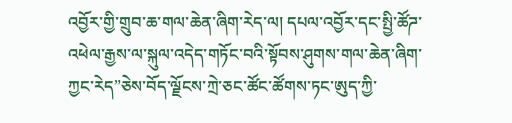འབྱོར་གྱི་གྲུབ་ཆ་གལ་ཆེན་ཞིག་རེད་ལ། དཔལ་འབྱོར་དང་སྤྱི་ཚོཌ་འཕེལ་རྒྱས་ལ་སྐུལ་འདེད་གཏོང་བའི་སྟོབས་ཤུགས་གལ་ཆེན་ཞིག་ཀྱང་རེད”ཅེས་བོད་ལྗོངས་ཀྲེ་ཅང་ཚོང་ཚོགས་ཏང་ཨུད་ཀྱི་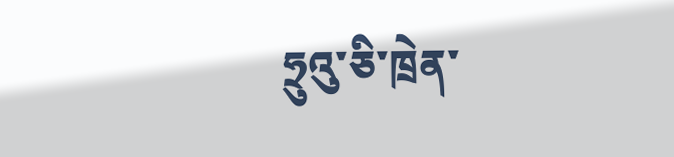ཧྲུའུ་ཅི་ཁྲེན་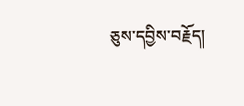ཅུས་དབྱིས་བརྗོད།